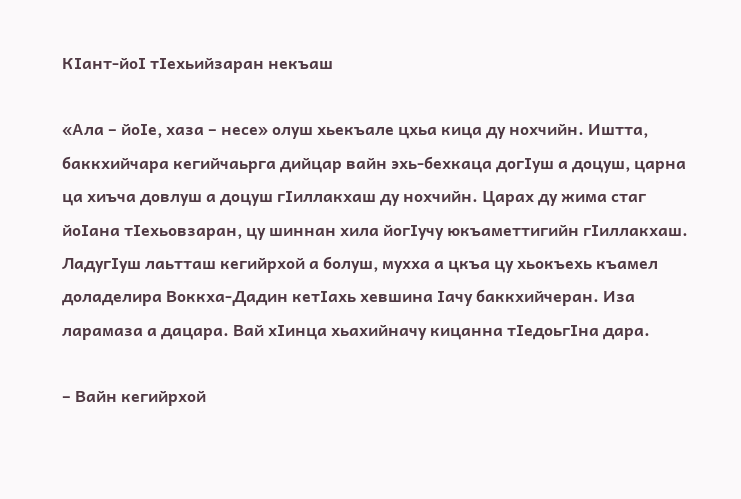КIант-йоI тIехьийзаран некъаш

«Ала – йоIе, хаза – несе» олуш хьекъале цхьа кица ду нохчийн. Иштта, баккхийчара кегийчаьрга дийцар вайн эхь-бехкаца догIуш а доцуш, царна ца хиъча довлуш а доцуш гIиллакхаш ду нохчийн. Царах ду жима стаг йоIана тIехьовзаран, цу шиннан хила йогIучу юкъаметтигийн гIиллакхаш. ЛадугIуш лаьтташ кегийрхой а болуш, мухха а цкъа цу хьокъехь къамел доладелира Воккха-Дадин кетIахь хевшина Iачу баккхийчеран. Иза ларамаза а дацара. Вай хIинца хьахийначу кицанна тIедоьгIна дара.

– Вайн кегийрхой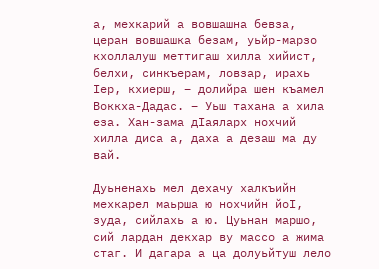а, мехкарий а вовшашна бевза, церан вовшашка безам, уьйр-марзо кхоллалуш меттигаш хилла хийист, белхи, синкъерам, ловзар, ирахь Iер, кхиерш, – долийра шен къамел Воккха-Дадас. – Уьш тахана а хила еза. Хан-зама дIаяларх нохчий хилла диса а, даха а дезаш ма ду вай.

Дуьненахь мел дехачу халкъийн мехкарел маьрша ю нохчийн йоI, зуда, сийлахь а ю. Цуьнан маршо, сий лардан декхар ву массо а жима стаг. И дагара а ца долуьйтуш лело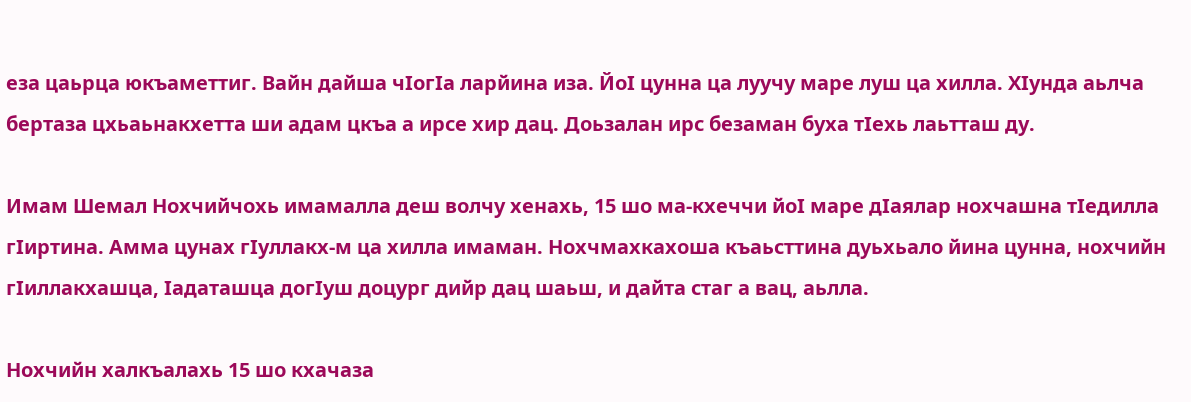еза цаьрца юкъаметтиг. Вайн дайша чIогIа ларйина иза. ЙоI цунна ца луучу маре луш ца хилла. ХIунда аьлча бертаза цхьаьнакхетта ши адам цкъа а ирсе хир дац. Доьзалан ирс безаман буха тIехь лаьтташ ду.

Имам Шемал Нохчийчохь имамалла деш волчу хенахь, 15 шо ма-кхеччи йоI маре дIаялар нохчашна тIедилла гIиртина. Амма цунах гIуллакх-м ца хилла имаман. Нохчмахкахоша къаьсттина дуьхьало йина цунна, нохчийн гIиллакхашца, Iадаташца догIуш доцург дийр дац шаьш, и дайта стаг а вац, аьлла.

Нохчийн халкъалахь 15 шо кхачаза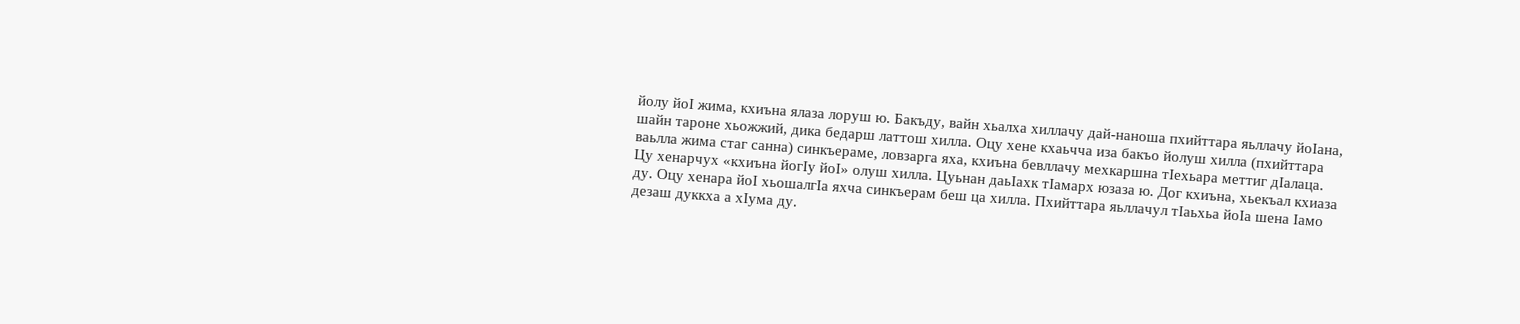йолу йоI жима, кхиъна ялаза лоруш ю. Бакъду, вайн хьалха хиллачу дай-наноша пхийттара яьллачу йоIана, шайн тароне хьожжий, дика бедарш латтош хилла. Оцу хене кхаьчча иза бакъо йолуш хилла (пхийттара ваьлла жима стаг санна) синкъераме, ловзарга яха, кхиъна бевллачу мехкаршна тIехьара меттиг дIалаца. Цу хенарчух «кхиъна йогIу йоI» олуш хилла. Цуьнан даьIахк тIамарх юзаза ю. Дог кхиъна, хьекъал кхиаза ду. Оцу хенара йоI хьошалгIа яхча синкъерам беш ца хилла. Пхийттара яьллачул тIаьхьа йоIа шена Iамо дезаш дуккха а хIума ду.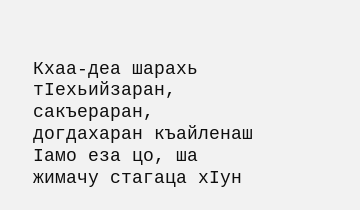Кхаа-деа шарахь тIехьийзаран, сакъераран, догдахаран къайленаш Iамо еза цо, ша жимачу стагаца хIун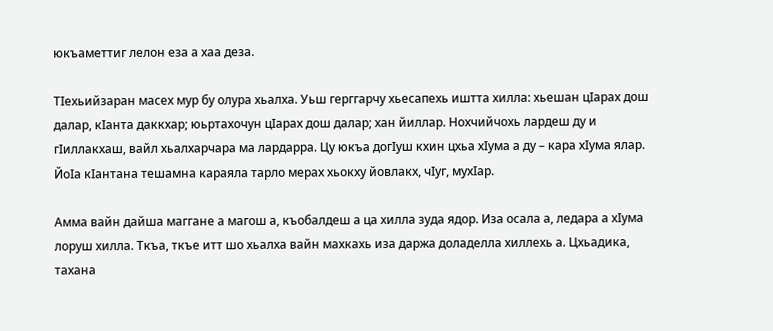юкъаметтиг лелон еза а хаа деза.

ТIехьийзаран масех мур бу олура хьалха. Уьш герггарчу хьесапехь иштта хилла: хьешан цIарах дош далар, кIанта даккхар; юьртахочун цIарах дош далар; хан йиллар. Нохчийчохь лардеш ду и гIиллакхаш, вайл хьалхарчара ма лардарра. Цу юкъа догIуш кхин цхьа хIума а ду – кара хIума ялар. ЙоIа кIантана тешамна караяла тарло мерах хьокху йовлакх, чIуг, мухIар.

Амма вайн дайша маггане а магош а, къобалдеш а ца хилла зуда ядор. Иза осала а, ледара а хIума лоруш хилла. Ткъа, ткъе итт шо хьалха вайн махкахь иза даржа доладелла хиллехь а. Цхьадика, тахана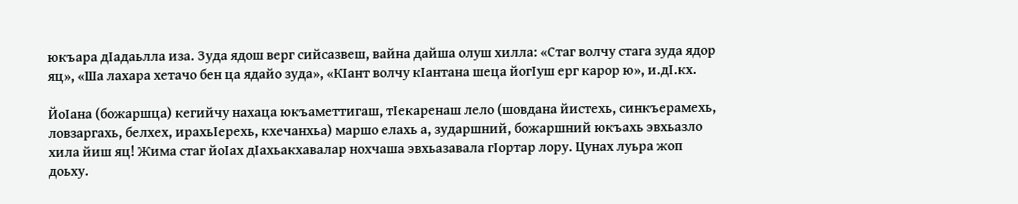юкъара дIадаьлла иза. Зуда ядош верг сийсазвеш, вайна дайша олуш хилла: «Стаг волчу стага зуда ядор яц», «Ша лахара хетачо бен ца ядайо зуда», «КIант волчу кIантана шеца йогIуш ерг карор ю», и.дI.кх.

ЙоIана (божаршца) кегийчу нахаца юкъаметтигаш, тIекаренаш лело (шовдана йистехь, синкъерамехь, ловзаргахь, белхех, ирахьIерехь, кхечанхьа) маршо елахь а, зударшний, божаршний юкъахь эвхьазло хила йиш яц! Жима стаг йоIах дIахьакхавалар нохчаша эвхьазавала гIортар лору. Цунах луьра жоп доьху.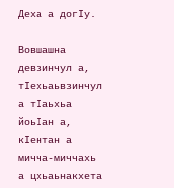Деха а догIу.

Вовшашна девзинчул а, тIехьаьвзинчул а тIаьхьа йоьIан а, кIентан а мичча-миччахь а цхьаьнакхета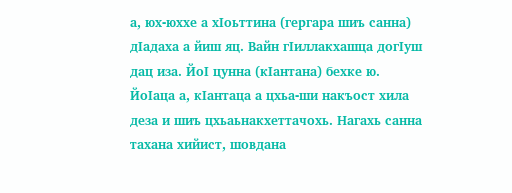а, юх-юххе а хIоьттина (гергара шиъ санна) дIадаха а йиш яц. Вайн гIиллакхашца догIуш дац иза. ЙоI цунна (кIантана) бехке ю. ЙоIаца а, кIантаца а цхьа-ши накъост хила деза и шиъ цхьаьнакхеттачохь. Нагахь санна тахана хийист, шовдана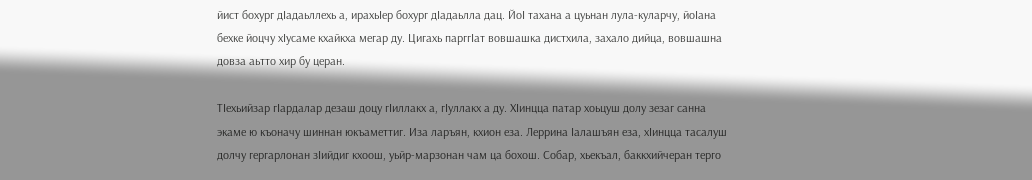йист бохург дIадаьллехь а, ирахьIер бохург дIадаьлла дац. ЙоI тахана а цуьнан лула-куларчу, йоIана бехке йоцчу хIусаме кхайкха мегар ду. Цигахь парггIат вовшашка дистхила, захало дийца, вовшашна довза аьтто хир бу церан.

ТIехьийзар гIардалар дезаш доцу гIиллакх а, гIуллакх а ду. ХIинцца патар хоьцуш долу зезаг санна экаме ю къоначу шиннан юкъаметтиг. Иза ларъян, кхион еза. Леррина Iалашъян еза, хIинцца тасалуш долчу гергарлонан зIийдиг кхоош, уьйр-марзонан чам ца бохош. Собар, хьекъал, баккхийчеран терго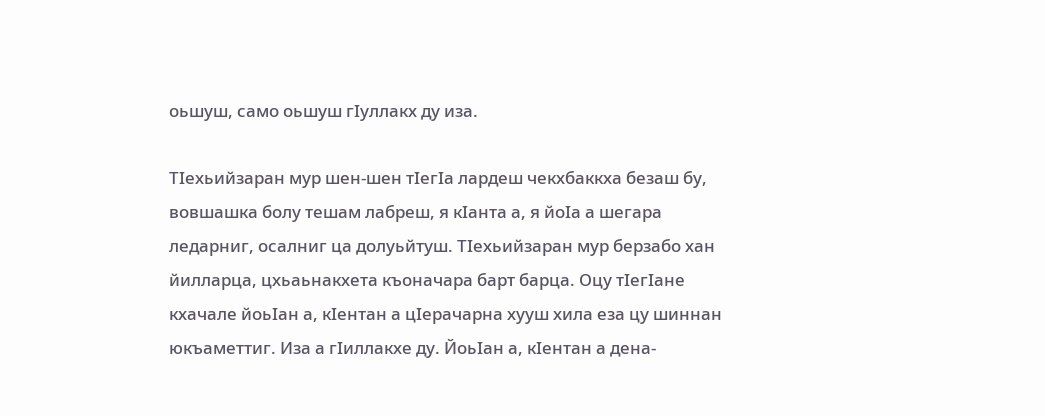оьшуш, само оьшуш гIуллакх ду иза.

ТIехьийзаран мур шен-шен тIегIа лардеш чекхбаккха безаш бу, вовшашка болу тешам лабреш, я кIанта а, я йоIа а шегара ледарниг, осалниг ца долуьйтуш. ТIехьийзаран мур берзабо хан йилларца, цхьаьнакхета къоначара барт барца. Оцу тIегIане кхачале йоьIан а, кIентан а цIерачарна хууш хила еза цу шиннан юкъаметтиг. Иза а гIиллакхе ду. ЙоьIан а, кIентан а дена-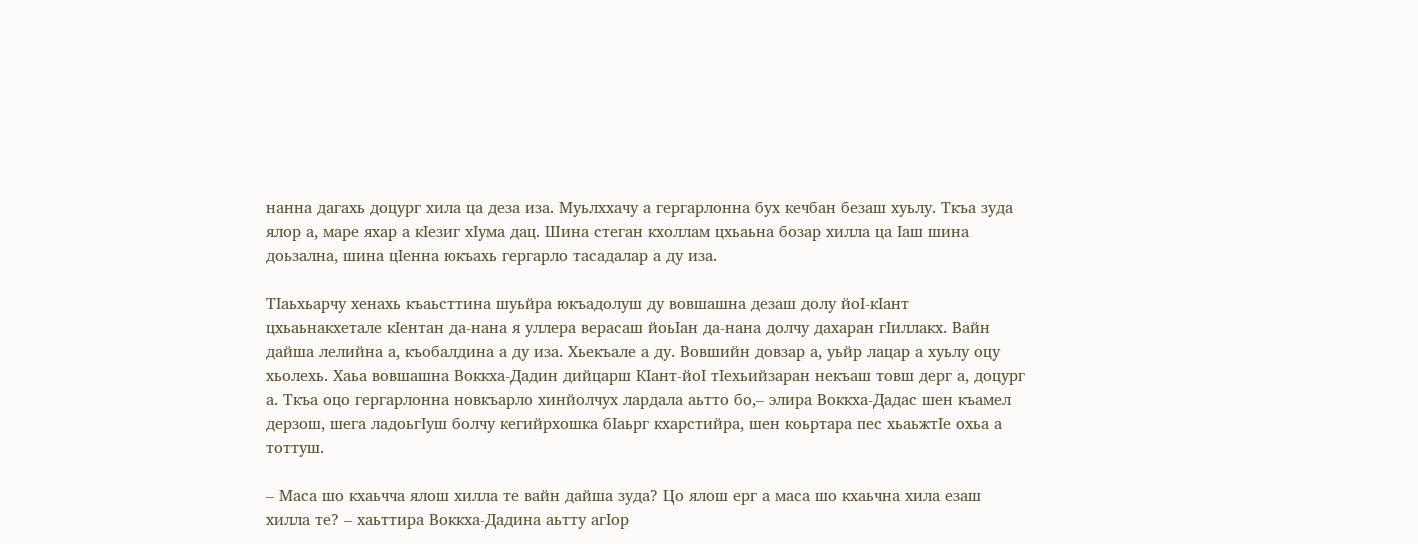нанна дагахь доцург хила ца деза иза. Муьлххачу а гергарлонна бух кечбан безаш хуьлу. Ткъа зуда ялор а, маре яхар а кIезиг хIума дац. Шина стеган кхоллам цхьаьна бозар хилла ца Iаш шина доьзална, шина цIенна юкъахь гергарло тасадалар а ду иза.

ТIаьхьарчу хенахь къаьсттина шуьйра юкъадолуш ду вовшашна дезаш долу йоI-кIант цхьаьнакхетале кIентан да-нана я уллера верасаш йоьIан да-нана долчу дахаран гIиллакх. Вайн дайша лелийна а, къобалдина а ду иза. Хьекъале а ду. Вовшийн довзар а, уьйр лацар а хуьлу оцу хьолехь. Хаьа вовшашна Воккха-Дадин дийцарш КIант-йоI тIехьийзаран некъаш товш дерг а, доцург а. Ткъа оцо гергарлонна новкъарло хинйолчух лардала аьтто бо,– элира Воккха-Дадас шен къамел дерзош, шега ладоьгIуш болчу кегийрхошка бIаьрг кхарстийра, шен коьртара пес хьаьжтIе охьа а тоттуш.

– Маса шо кхаьчча ялош хилла те вайн дайша зуда? Цо ялош ерг а маса шо кхаьчна хила езаш хилла те? – хаьттира Воккха-Дадина аьтту агIор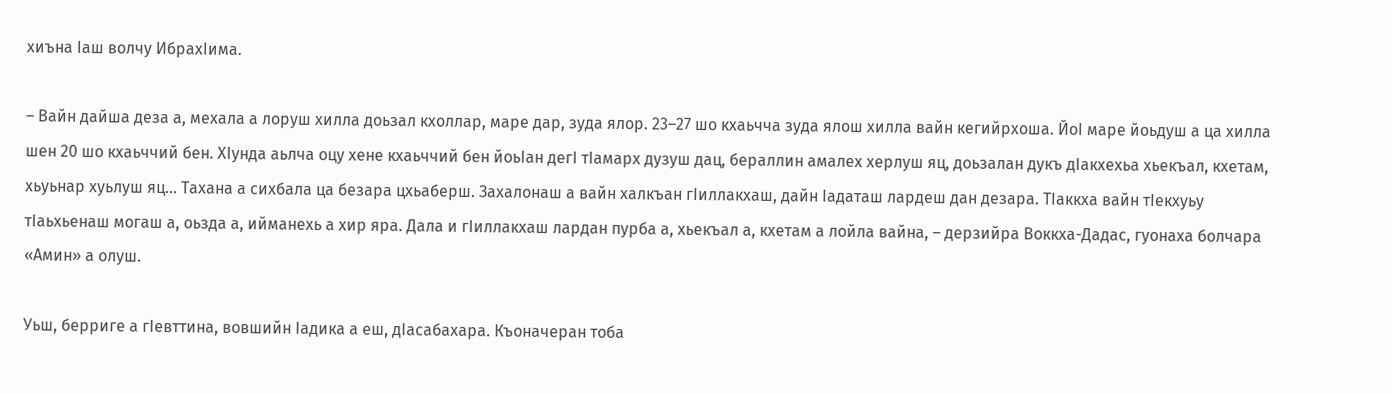хиъна Iаш волчу ИбрахIима.

– Вайн дайша деза а, мехала а лоруш хилла доьзал кхоллар, маре дар, зуда ялор. 23–27 шо кхаьчча зуда ялош хилла вайн кегийрхоша. ЙоI маре йоьдуш а ца хилла шен 20 шо кхаьччий бен. ХIунда аьлча оцу хене кхаьччий бен йоьIан дегI тIамарх дузуш дац, бераллин амалех херлуш яц, доьзалан дукъ дIакхехьа хьекъал, кхетам, хьуьнар хуьлуш яц… Тахана а сихбала ца безара цхьаберш. Захалонаш а вайн халкъан гIиллакхаш, дайн Iадаташ лардеш дан дезара. ТIаккха вайн тIекхуьу тIаьхьенаш могаш а, оьзда а, ийманехь а хир яра. Дала и гIиллакхаш лардан пурба а, хьекъал а, кхетам а лойла вайна, – дерзийра Воккха-Дадас, гуонаха болчара «Амин» а олуш.

Уьш, берриге а гIевттина, вовшийн Iадика а еш, дIасабахара. Къоначеран тоба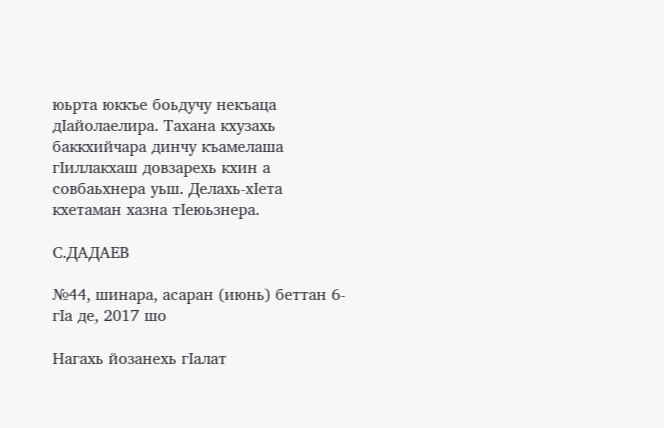юьрта юккъе боьдучу некъаца дIайолаелира. Тахана кхузахь баккхийчара динчу къамелаша гIиллакхаш довзарехь кхин а совбаьхнера уьш. Делахь-хIета кхетаман хазна тIеюьзнера.

С.ДАДАЕВ

№44, шинара, асаран (июнь) беттан 6-гIа де, 2017 шо

Нагахь йозанехь гIалат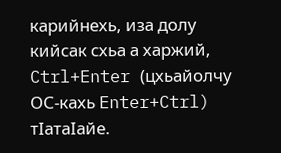карийнехь, иза долу кийсак схьа а харжий, Ctrl+Enter (цхьайолчу ОС-кахь Enter+Ctrl) тIатаIайе.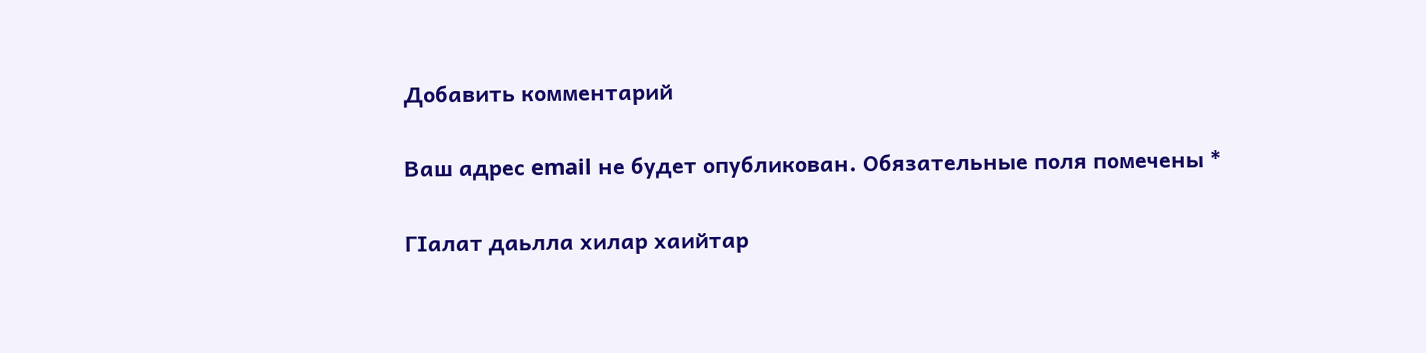Добавить комментарий

Ваш адрес email не будет опубликован. Обязательные поля помечены *

ГIалат даьлла хилар хаийтар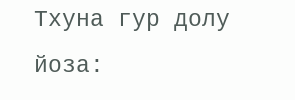Тхуна гур долу йоза: